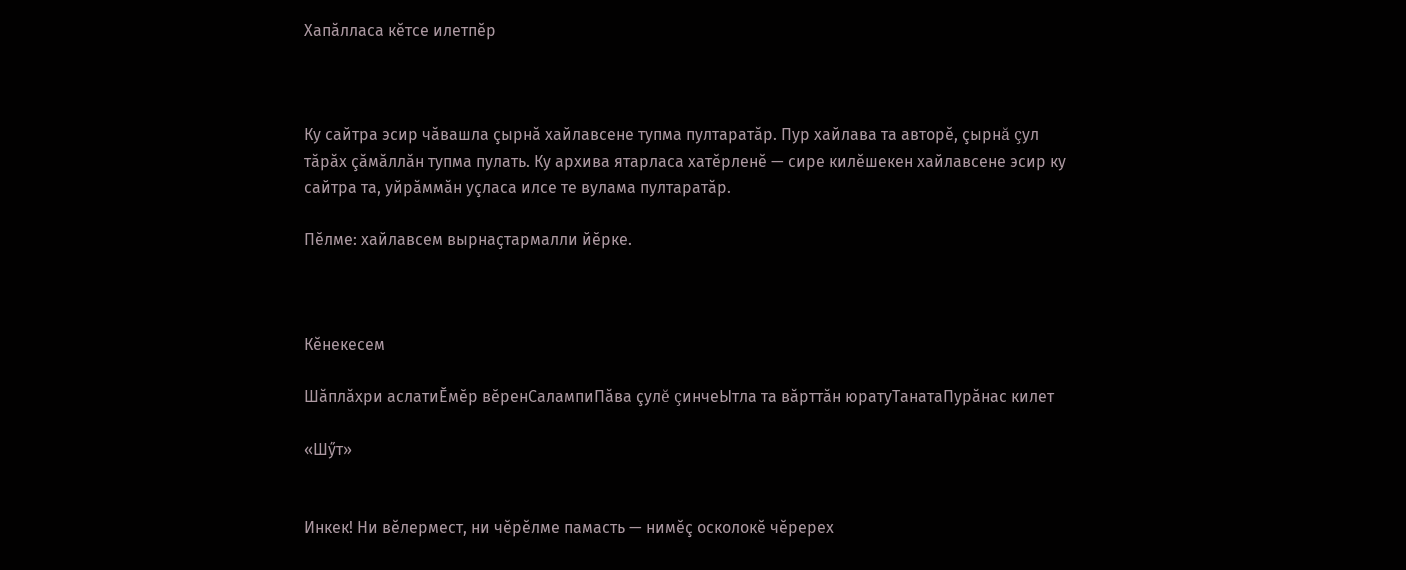Хапăлласа кĕтсе илетпĕр



Ку сайтра эсир чăвашла çырнă хайлавсене тупма пултаратăр. Пур хайлава та авторĕ, çырнă çул тăрăх çăмăллăн тупма пулать. Ку архива ятарласа хатĕрленĕ — сире килĕшекен хайлавсене эсир ку сайтра та, уйрăммăн уçласа илсе те вулама пултаратăр.

Пӗлме: хайлавсем вырнаҫтармалли йӗрке.



Кĕнекесем

Шăплăхри аслатиӖмӗр вӗренСалампиПăва çулĕ çинчеЫтла та вăрттăн юратуТанатаПурăнас килет

«Шӳт»


Инкек! Ни вĕлермест, ни чĕрĕлме памасть — нимĕç осколокĕ чĕререх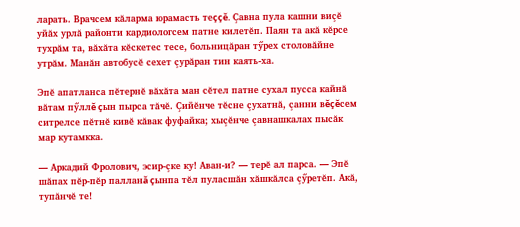ларать. Врачсем кăларма юрамасть теççĕ. Çавна пула кашни виçĕ уйăх урлă районти кардиологсем патне килетĕп. Паян та акă кĕрсе тухрăм та, вăхăта кĕскетес тесе, больницăран тӳрех столовăйне утрăм. Манăн автобусĕ сехет çурăран тин каять-ха.

Эпĕ апатланса пĕтернĕ вăхăта ман сĕтел патне сухал пусса кайнă вăтам пӳллĕ çын пырса тăчĕ. Çийĕнче тĕсне çухатнă, çанни вĕçĕсем ситрелсе пĕтнĕ кивĕ кăвак фуфайка; хыçĕнче çавнашкалах пысăк мар кутамкка.

— Аркадий Фролович, эсир-çке ку! Аван-и? — терĕ ал парса. — Эпĕ шăпах пĕр-пĕр палланă çынпа тĕл пуласшăн хăшкăлса çӳретĕп. Акă, тупăнчĕ те!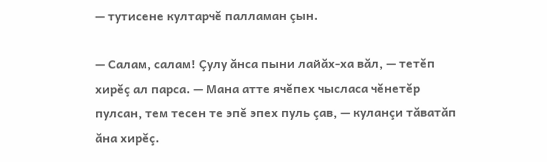— тутисене култарчĕ палламан çын.

— Салам, салам! Çулу ăнса пыни лайăх-ха вăл, — тетĕп хирĕç ал парса. — Мана атте ячĕпех чысласа чĕнетĕр пулсан, тем тесен те эпĕ эпех пуль çав, — куланçи тăватăп ăна хирĕç.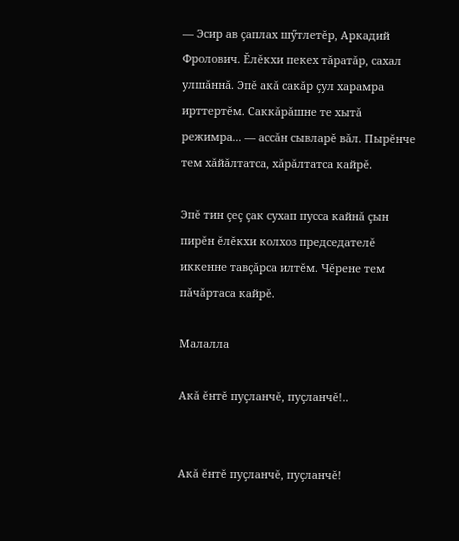— Эсир ав çаплах шӳтлетĕр, Аркадий Фролович. Ĕлĕкхи пекех тăратăр, сахал улшăннă. Эпĕ акă сакăр çул харамра ирттертĕм. Саккăрăшне те хытă режимра... — ассăн сывларĕ вăл. Пырĕнче тем хăйăлтатса, хăрăлтатса кайрĕ.

Эпĕ тин çеç çак сухап пусса кайнă çын пирĕн ĕлĕкхи колхоз председателĕ иккенне тавçăрса илтĕм. Чĕрене тем пăчăртаса кайрĕ.

Малалла

Акă ĕнтĕ пуçланчĕ, пуçланчĕ!..


Акă ĕнтĕ пуçланчĕ, пуçланчĕ!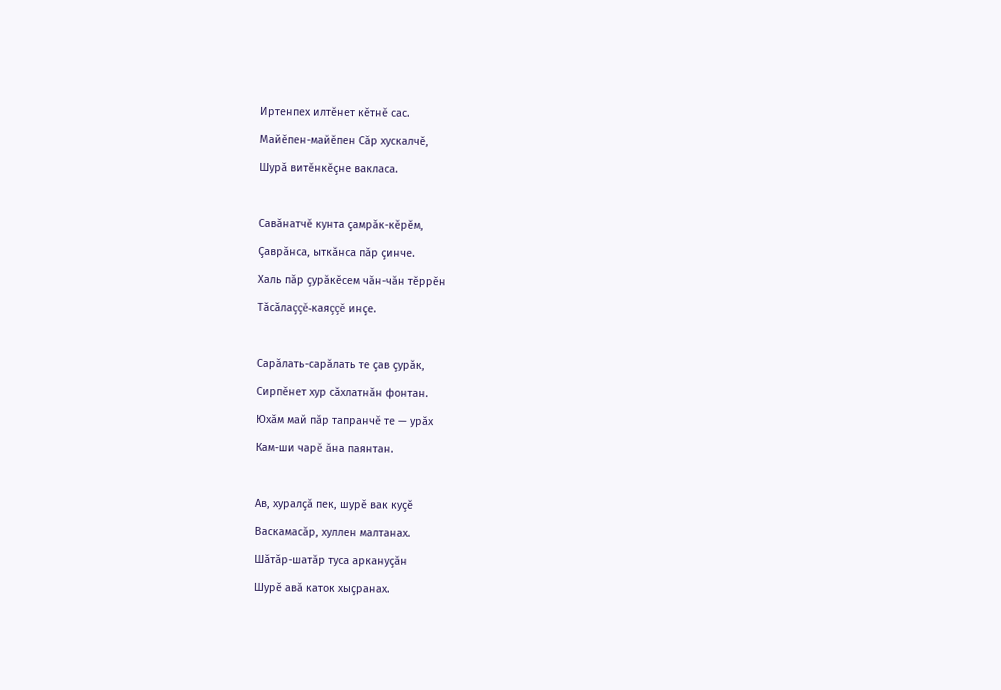Иртенпех илтĕнет кĕтнĕ сас.

Майĕпен-майĕпен Сăр хускалчĕ,

Шурă витĕнкĕçне вакласа.



Савăнатчĕ кунта çамрăк-кĕрĕм,

Çаврăнса, ыткăнса пăр çинче.

Халь пăр çурăкĕсем чăн-чăн тĕррĕн

Тăсăлаççĕ-каяççĕ инçе.



Сарăлать-сарăлать те çав çурăк,

Сирпĕнет хур сăхлатнăн фонтан.

Юхăм май пăр тапранчĕ те — урăх

Кам-ши чарĕ ăна паянтан.



Ав, хуралçă пек, шурĕ вак куçĕ

Васкамасăр, хуллен малтанах.

Шăтăр-шатăр туса аркануçăн

Шурĕ авă каток хыçранах.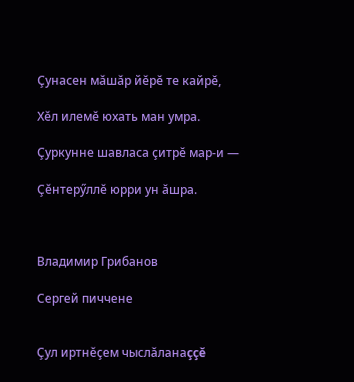Çунасен мăшăр йĕрĕ те кайрĕ,

Хĕл илемĕ юхать ман умра.

Çуркунне шавласа çитрĕ мар-и —

Çĕнтерӳллĕ юрри ун ăшра.



Владимир Грибанов

Сергей пиччене


Çул иртнĕçем чыслăланаççĕ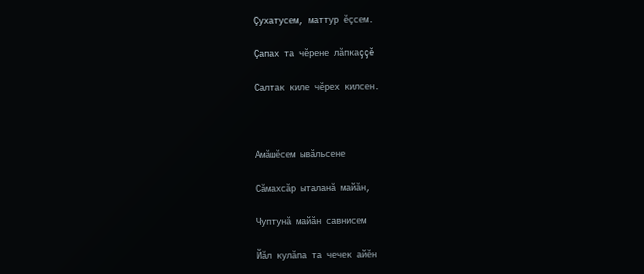Çухатусем, маттур ĕçсем.

Çапах та чĕрене лăпкаççĕ

Салтак киле чĕрех килсен.



Амăшĕсем ывăльсене

Сăмахсăр ыталанă майăн,

Чуптунă майăн савнисем

Йăл кулăпа та чечек айĕн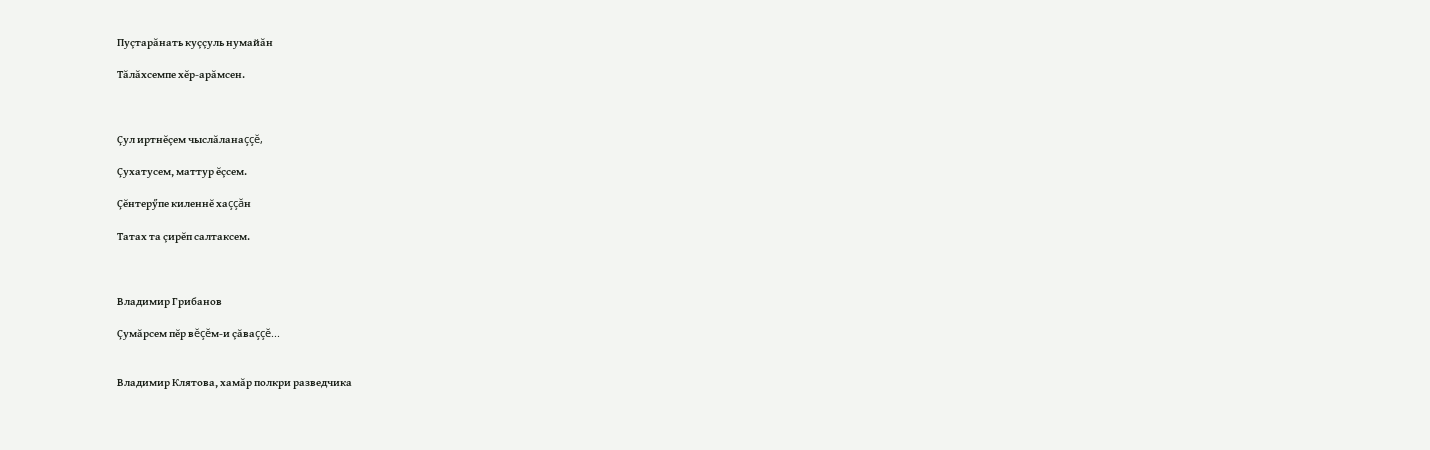Пуçтарăнать куççуль нумайăн

Тăлăхсемпе хĕр-арăмсен.



Çул иртнĕçем чыслăланаççĕ,

Çухатусем, маттур ĕçсем.

Çĕнтерӳпе киленнĕ хаççăн

Татах та çирĕп салтаксем.



Владимир Грибанов

Çумăрсем пĕр вĕçĕм-и çăваççĕ...


Владимир Клятова, хамăр полкри разведчика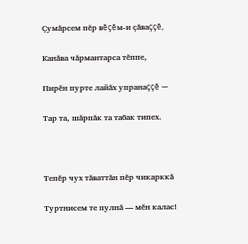Çумăрсем пĕр вĕçĕм-и çăваççĕ,

Канăва чăрмантарса тĕппе,

Пирĕн пурте лайăх упранаççĕ —

Тар та, шăрпăк та табак типех.



Тепĕр чух тăваттăн пĕр чикарккă

Туртнисем те пулнă — мĕн калас!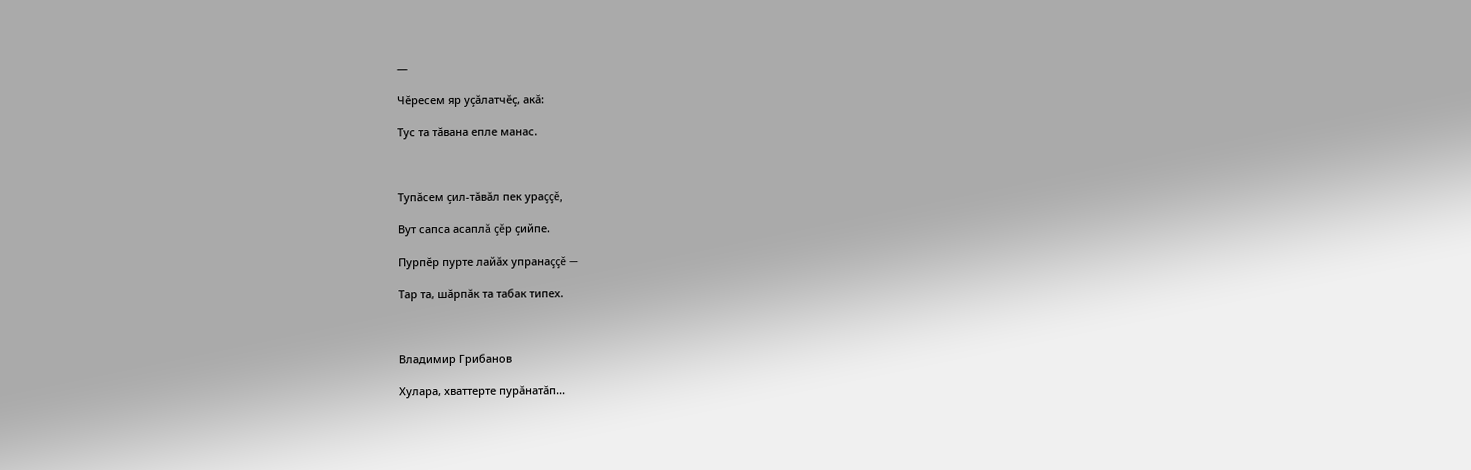—

Чĕресем яр уçăлатчĕç, акă:

Тус та тăвана епле манас.



Тупăсем çил-тăвăл пек ураççĕ,

Вут сапса асаплă çĕр çийпе.

Пурпĕр пурте лайăх упранаççĕ —

Тар та, шăрпăк та табак типех.



Владимир Грибанов

Хулара, хваттерте пурăнатăп...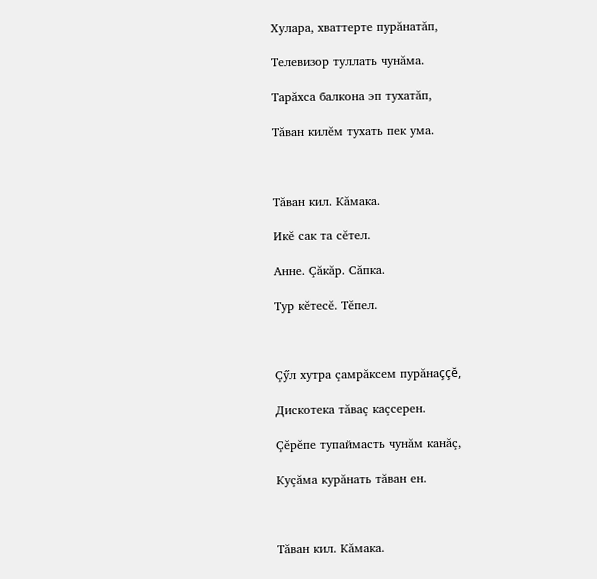Хулара, хваттерте пурăнатăп,

Телевизор туллать чунăма.

Тарăхса балкона эп тухатăп,

Тăван килĕм тухать пек ума.



Тăван кил. Кăмака.

Икĕ сак та сĕтел.

Анне. Çăкăр. Сăпка.

Тур кĕтесĕ. Тĕпел.



Çӳл хутра çамрăксем пурăнаççĕ,

Дискотека тăваç каçсерен.

Çĕрĕпе тупаймасть чунăм канăç,

Куçăма курăнать тăван ен.



Тăван кил. Кăмака.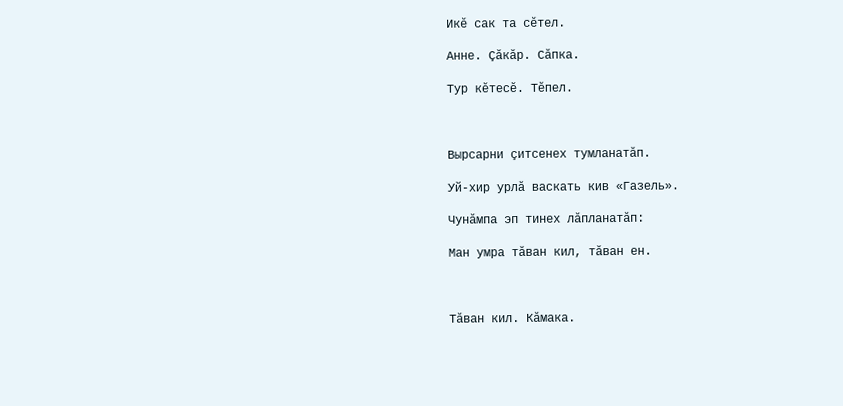Икĕ сак та сĕтел.

Анне. Çăкăр. Сăпка.

Тур кĕтесĕ. Тĕпел.



Вырсарни çитсенех тумланатăп.

Уй-хир урлă васкать кив «Газель».

Чунăмпа эп тинех лăпланатăп:

Ман умра тăван кил, тăван ен.



Тăван кил. Кăмака.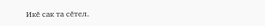Икĕ сак та сĕтел.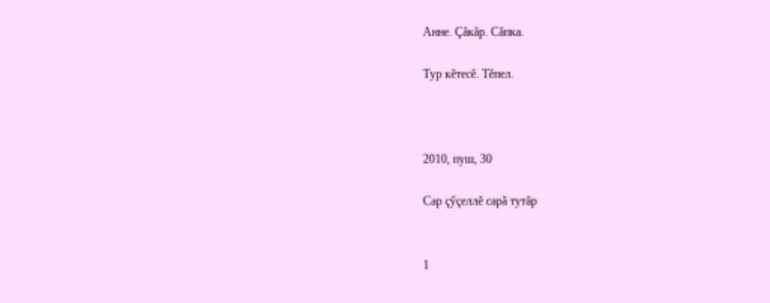Анне. Çăкăр. Сăпка.

Тур кĕтесĕ. Тĕпел.



2010, пуш, 30

Сар çӳçеллĕ сарă тутăр


1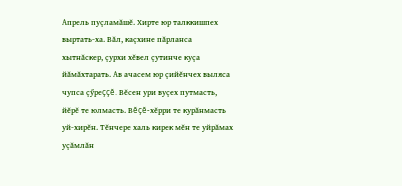Апрель пуçламăшĕ. Хирте юр талккишпех выртать-ха. Вăл, каçхине пăрланса хытнăскер, çурхи хĕвел çутинче куçа йăмăхтарать. Ав ачасем юр çийĕнчех выляса чупса çӳреççĕ. Вĕсен ури вуçех путмасть, йĕрĕ те юлмасть. Вĕçĕ-хĕрри те курăнмасть уй-хирĕн. Тĕнчере халь кирек мĕн те уйрăмах уçăмлăн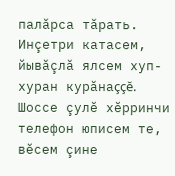палăрса тăрать. Инçетри катасем, йывăçлă ялсем хуп-хуран курăнаççĕ. Шоссе çулĕ хĕрринчи телефон юписем те, вĕсем çине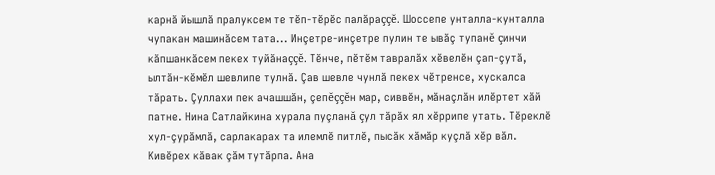карнă йышлă пралуксем те тĕп-тĕрĕс палăраççĕ. Шоссепе унталла-кунталла чупакан машинăсем тата... Инçетре-инçетре пулин те ывăç тупанĕ çинчи кăпшанкăсем пекех туйăнаççĕ. Тĕнче, пĕтĕм тавралăх хĕвелĕн çап-çутă, ылтăн-кĕмĕл шевлипе тулнă. Çав шевле чунлă пекех чĕтренсе, хускалса тăрать. Çуллахи пек ачашшăн, çепĕççĕн мар, сиввĕн, мăнаçлăн илĕртет хăй патне. Нина Сатлайкина хурала пуçланă çул тăрăх ял хĕррипе утать. Тĕреклĕ хул-çурăмлă, сарлакарах та илемлĕ питлĕ, пысăк хăмăр куçлă хĕр вăл. Кивĕрех кăвак çăм тутăрпа. Ана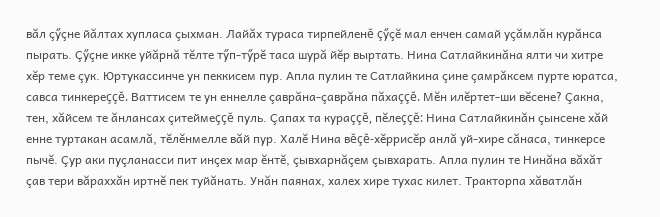вăл çӳçне йăлтах хупласа çыхман. Лайăх тураса тирпейленĕ çӳçĕ мал енчен самай уçăмлăн курăнса пырать. Çӳçне икке уйăрнă тĕлте тӳп-тӳрĕ таса шурă йĕр выртать. Нина Сатлайкинăна ялти чи хитре хĕр теме çук. Юртукассинче ун пеккисем пур. Апла пулин те Сатлайкина çине çамрăксем пурте юратса, савса тинкереççĕ. Ваттисем те ун еннелле çаврăна-çаврăна пăхаççĕ. Мĕн илĕртет-ши вĕсене? Çакна, тен, хăйсем те ăнлансах çитеймеççĕ пуль. Çапах та кураççĕ, пĕлеççĕ: Нина Сатлайкинăн çынсене хăй енне туртакан асамлă, тĕлĕнмелле вăй пур. Халĕ Нина вĕçĕ-хĕррисĕр анлă уй-хире сăнаса, тинкерсе пычĕ. Çур аки пуçланасси пит инçех мар ĕнтĕ, çывхарнăçем çывхарать. Апла пулин те Нинăна вăхăт çав тери вăраххăн иртнĕ пек туйăнать. Унăн паянах, халех хире тухас килет. Тракторпа хăватлăн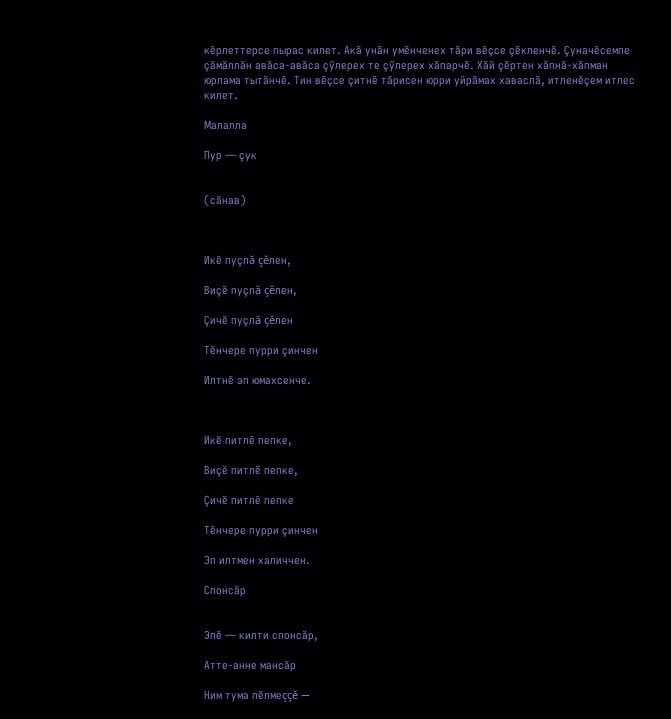кĕрлеттерсе пырас килет. Акă унăн умĕнченех тăри вĕçсе çĕкленчĕ. Çуначĕсемпе çăмăллăн авăса-авăса çӳлерех те çӳлерех хăпарчĕ. Хăй çĕртен хăпнă-хăпман юрлама тытăнчĕ. Тин вĕçсе çитнĕ тăрисен юрри уйрăмах хаваслă, итленĕçем итлес килет.

Малалла

Пур — çук


(сăнав)



Икĕ пуçлă çĕлен,

Виçĕ пуçлă çĕлен,

Çичĕ пуçлă çĕлен

Тĕнчере пурри çинчен

Илтнĕ эп юмахсенче.



Икĕ питлĕ пепке,

Виçĕ питлĕ пепке,

Çичĕ питлĕ пепке

Тĕнчере пурри çинчен

Эп илтмен халиччен.

Спонсăр


Эпĕ — килти спонсăр,

Атте-анне мансăр

Ним тума пĕлмеççĕ —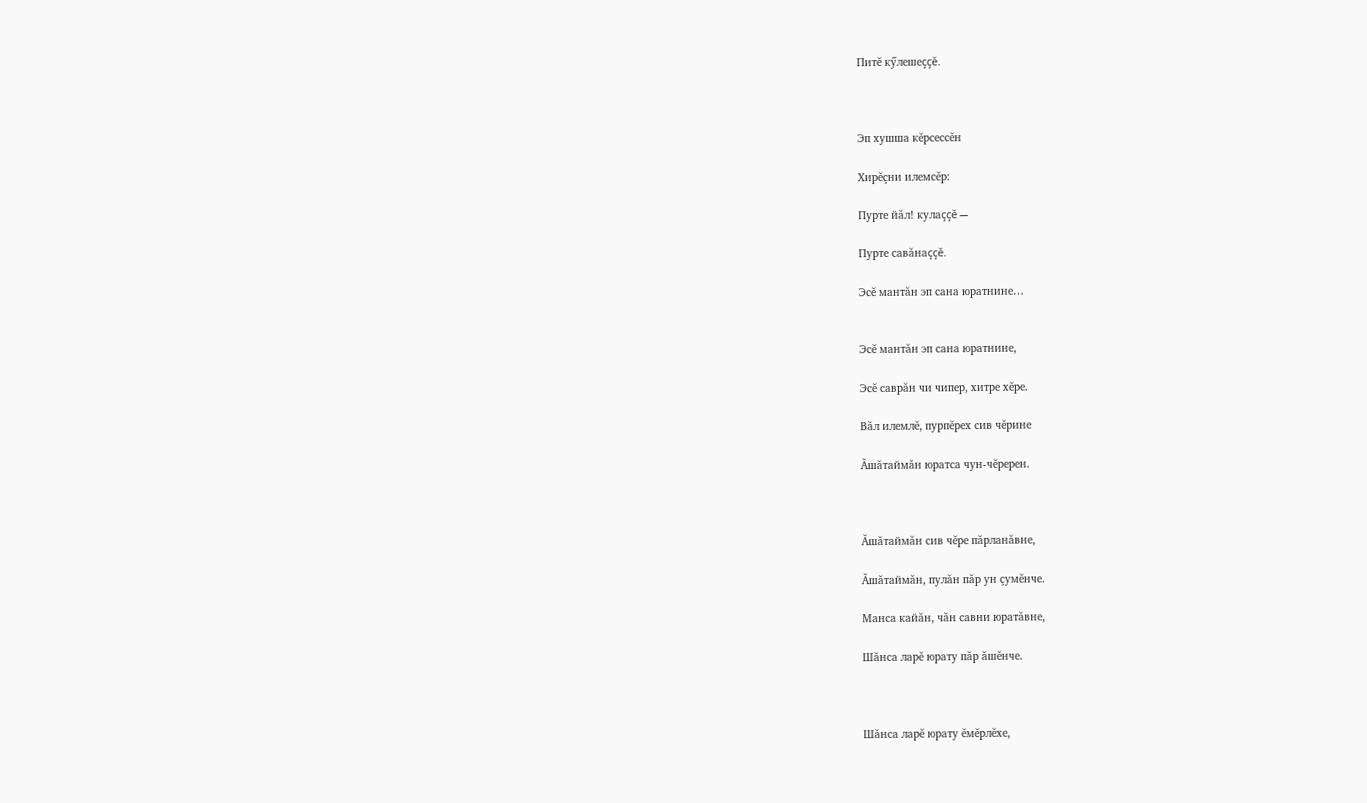Питĕ кӳлешеççĕ.



Эп хушша кĕрсессĕн

Хирĕçни илемсĕр:

Пурте йăл! кулаççĕ —

Пурте савăнаççĕ.

Эсĕ мантăн эп сана юратнине…


Эсĕ мантăн эп сана юратнине,

Эсĕ саврăн чи чипер, хитре хĕре.

Вăл илемлĕ, пурпĕрех сив чĕрине

Ăшăтаймăн юратса чун-чĕререн.



Ăшăтаймăн сив чĕре пăрланăвне,

Ăшăтаймăн, пулăн пăр ун çумĕнче.

Манса кайăн, чăн савни юратăвне,

Шăнса ларĕ юрату пăр ăшĕнче.



Шăнса ларĕ юрату ĕмĕрлĕхе,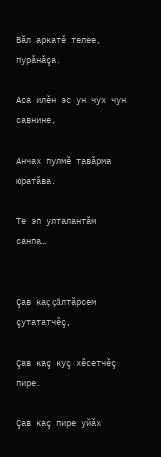Вăл аркатĕ телее, пурăнăçа.

Аса илĕн эс ун чух чун савнине,

Анчах пулмĕ тавăрма юратăва.

Те эп улталантăм санпа…


Çав каç çăлтăрсем çутататчĕç,

Çав каç куç хĕсетчĕç пире.

Çав каç пире уйăх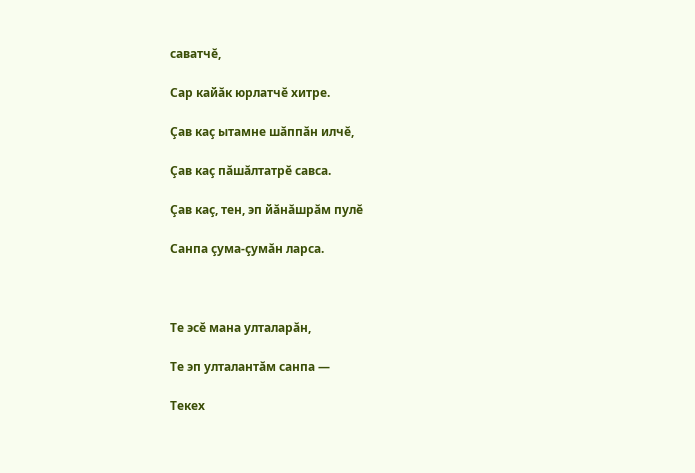саватчĕ,

Сар кайăк юрлатчĕ хитре.

Çав каç ытамне шăппăн илчĕ,

Çав каç пăшăлтатрĕ савса.

Çав каç, тен, эп йăнăшрăм пулĕ

Санпа çума-çумăн ларса.



Те эсĕ мана улталарăн,

Те эп улталантăм санпа —

Текех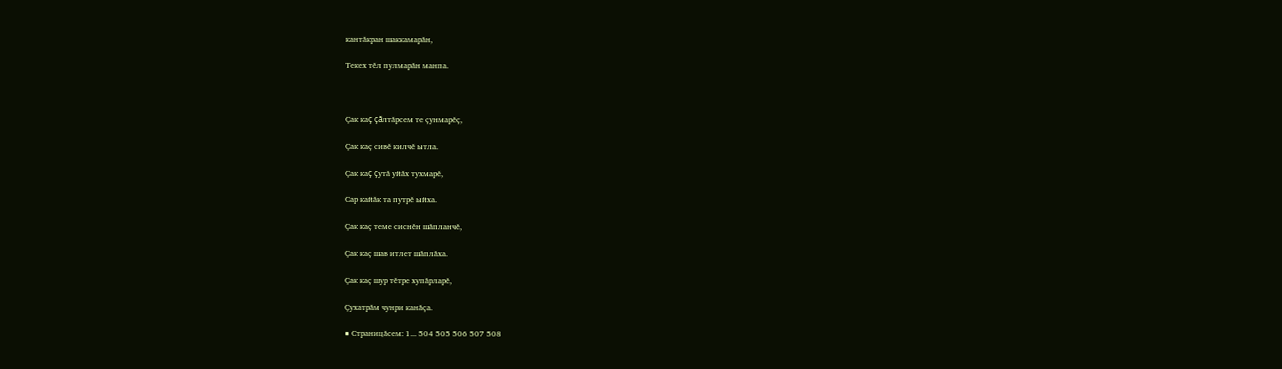кантăкран шаккамарăн,

Текех тĕл пулмарăн манпа.



Çак каç çăлтăрсем те çунмарĕç,

Çак каç сивĕ килчĕ ытла.

Çак каç çутă уйăх тухмарĕ,

Сар кайăк та путрĕ ыйха.

Çак каç теме сиснĕн шăпланчĕ,

Çак каç шав итлет шăплăха.

Çак каç шур тĕтре хупăрларĕ,

Çухатрăм чунри канăçа.

■ Страницăсем: 1... 504 505 506 507 508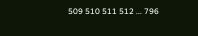509 510 511 512 ... 796